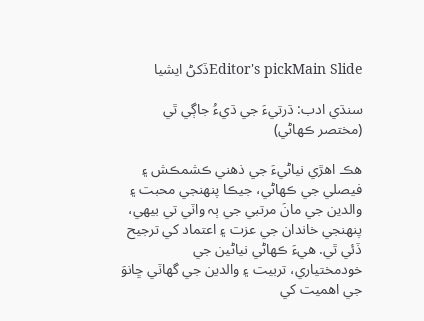Editor's pickMain Slideڏکڻ ايشيا

سنڌي ادب: ڌرتيءَ جي ڌيءُ جاڳي ٿي (مختصر ڪھاڻي)

هڪ اهڙي نياڻيءَ جي ذھني ڪشمڪش ۽ فيصلي جي ڪهاڻي، جيڪا پنھنجي محبت ۽ والدين جي مانَ مرتبي جي ٻہ واٽي تي بيهي، پنهنجي خاندان جي عزت ۽ اعتماد کي ترجيح ڏئي ٿي. هيءَ ڪهاڻي نياڻين جي خودمختياري، تربيت ۽ والدين جي گهاٽي ڇانوَ جي اهميت کي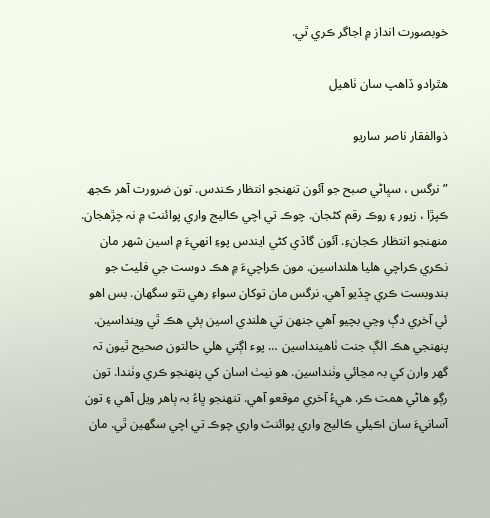خوبصورت انداز ۾ اجاگر ڪري ٿي.

ھٿرادو ڏاھپ سان ٺاھيل

ذوالفقار ناصر ساريو

”نرگس ، سڀاڻي صبح جو آئون تنهنجو انتظار ڪندس. تون ضرورت آهر ڪجھ ڪپڙا ، زيور ۽ روڪ رقم کڻجان. چوڪ تي اچي ڪاليج واري پوائنٽ ۾ نہ چڙهجان. منهنجو انتظار ڪجانءِ. آئون گاڏي کڻي ايندس پوءِ انهيءَ ۾ اسين شهر مان نڪري ڪراچي هليا ھلنداسين. مون ڪراچيءَ ۾ هڪ دوست جي فليٽ جو بندوبست ڪري ڇڏيو آهي. نرگس مان توکان سواءِ رهي نٿو سگهان. بس اھو ئي آخري دڳ وڃي بچيو آهي جنهن تي هلندي اسين ٻئي هڪ ٿي وينداسين. پنهنجي هڪ الڳ جنت ٺاهينداسين … پوء اڳتي هلي حالتون صحيح ٿيون تہ گهر وارن کي بہ مڃائي وٺنداسين. هو نيٺ اسان کي پنهنجو ڪري وٺندا. تون رڳو هاڻي همت ڪر. هيءُ آخري موقعو آهي. تنهنجو ڀاءُ بہ ٻاهر ويل آهي ۽ تون آسانيءَ سان اڪيلي ڪاليج واري پوائنٽ واري چوڪ تي اچي سگھين ٿي. مان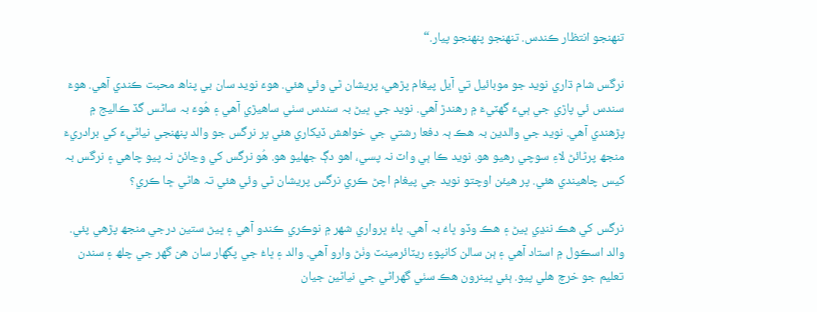تنهنجو انتظار ڪندس. تنهنجو پنهنجو پيار.“

نرگس شام ڌاري نويد جو موبائيل تي آيل پيغام پڙهي، پريشان ٿي وئي هئي. ھوءَ نويد سان بي پناھ محبت ڪندي آهي. هوءَ سندس ئي پاڙي جي ٻيءَ گهٽيءَ ۾ رهندڙ آهي. نويد جي ڀيڻ بہ سندس سٺي ساهيڙي آهي ۽ هُوءَ بہ ساڻس گڏ ڪاليج ۾ پڙهندي آهي. نويد جي والدين بہ هڪ ٻہ دفعا رشتي جي خواهش ڏيکاري هئي پر نرگس جو والد پنهنجي نياڻيءَ کي برادريءَ منجھ پرڻائڻ لاءِ سوچي رهيو هو. نويد ڪا ٻي واٽ نہ پسي، اهو دڳ جھليو هو. هُو نرگس کي وڃائڻ نہ پيو چاهي ۽ نرگس بہ کيس چاهيندي هئي. پر ھيئن اوچتو نويد جي پيغام اچڻ ڪري نرگس پريشان ٿي وئي هئي تہ هاڻي ڇا ڪري؟

نرگس کي هڪ ننڍي ڀيڻ ۽ هڪ وڏو ڀاءُ بہ آهي. ڀاءُ ڀرواري شهر ۾ نوڪري ڪندو آهي ۽ ڀيڻ ستين درجي منجھ پڙهي پئي. والد اسڪول ۾ استاد آهي ۽ ٻن سالن کانپوءِ ريٽائرمينٽ وٺڻ وارو آهي. والد ۽ ڀاءُ جي پگهار سان هن گهر جي چلھ ۽ سندن تعليم جو خرچ هلي پيو. ٻئي ڀينرون هڪ سٺي گهراڻي جي نياڻين جيان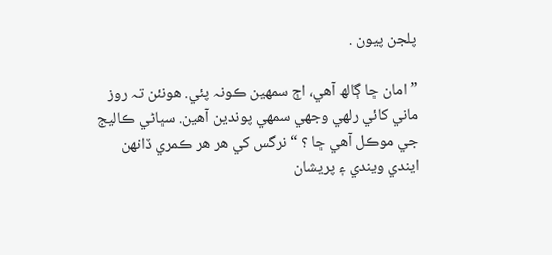پلجن پيون .

”امان ڇا ڳالھ آھي، اڄ سمهين ڪونہ پئي. هونئن تہ روز ماني کائي رلهي وجھي سمهي پوندين آهين. سڀاڻي ڪاليج جي موڪل آهي ڇا ؟ “ نرگس کي هر هر ڪمري ڏانهن ايندي ويندي ۽ پريشان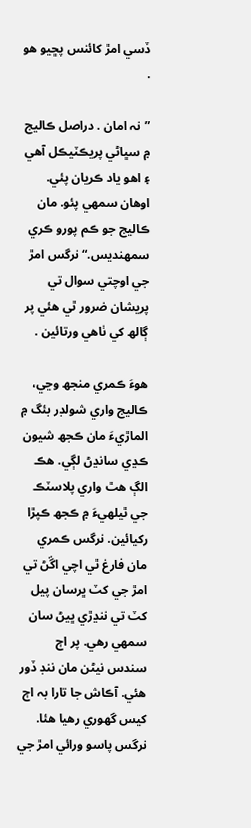ڏسي امڙ کائنس پڇيو هو .

”نہ امان . دراصل ڪاليج ۾ سڀاڻي پريڪٽيڪل آهي ۽ اھو ياد ڪريان پئي. اوهان سمهي پئو. مان ڪاليج جو ڪم پورو ڪري سمهنديس.“ نرگس امڙ جي اوچتي سوال تي پريشان ضرور ٿي هئي پر ڳالھ کي ٺاهي ورتائين .

هوءَ ڪمري منجھ وڃي، ڪاليج واري شولڊر بئگ ۾ الماڙيءَ مان ڪجھ شيون ڪڍي سانڍڻ لڳي. هڪ الڳ هٿ واري پلاسٽڪ جي ٿيلهيءَ ۾ ڪجھ ڪپڙا رکيائين. نرگس ڪمري مان فارغ ٿي اچي اڱڻ تي امڙ جي کٽ ڀرسان پيل کٽ تي ننڍڙي ڀيڻ سان سمهي رهي. پر اڄ سندس نيڻن مان ننڊ ڏور هئي. آڪاش جا تارا بہ اڄ کيس گهوري رهيا هئا. نرگس پاسو ورائي امڙ جي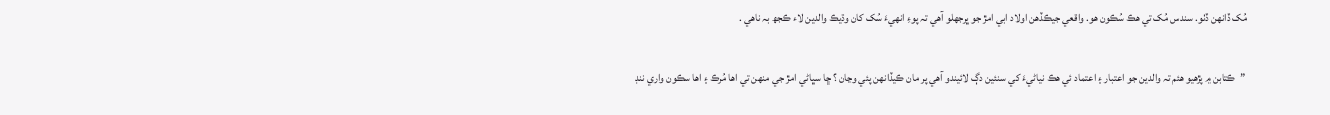مُک ڏانهن ڏٺو. سندس مُک تي هڪ سُڪون هو. واقعي جيڪڏهن اولاد ابي امڙ جو ڀرجهلو آهي تہ پوءِ انهيءَ سُک کان وڌيڪ والدين لاء ڪجھ بہ ناهي .

 ”ڪتابن ۾ پڙهيو هئم تہ والدين جو اعتبار ۽ اعتماد ئي هڪ نياڻيءَ کي سنئين دڳ لائيندو آهي پر مان ڪيڏانهن پئي وڃان ؟ ڇا سڀاڻي امڙ جي منهن تي اها مُرڪ ۽ اها سڪون واري ننڊ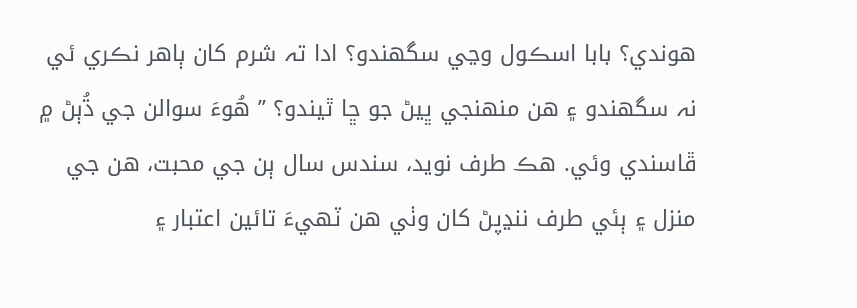هوندي؟ بابا اسڪول وڃي سگهندو؟ ادا تہ شرم کان ٻاهر نڪري ئي نہ سگھندو ۽ هن منهنجي ڀيڻ جو ڇا ٿيندو؟ ” هُوءَ سوالن جي ڌُٻڻ ۾ ڦاسندي وئي. هڪ طرف نويد، سندس سال ٻن جي محبت، هن جي منزل ۽ ٻئي طرف ننڍپڻ کان وٺي هن ٽهيءَ تائين اعتبار ۽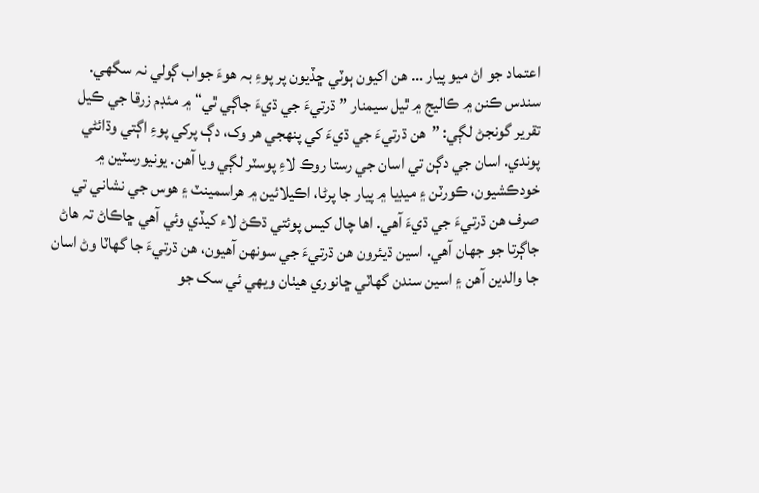اعتماد جو اڻ ميو پيار … هن اکيون ٻوٽي ڇڏيون پر پوءِ بہ هوءَ جواب ڳولي نہ سگهي. سندس ڪنن ۾ ڪاليج ۾ ٿيل سيمنار ”ڌرتيءَ جي ڌيءَ جاڳي ٿي“ ۾ مئڊم زرقا جي ڪيل تقرير گونجڻ لڳي: ”هن ڌرتيءَ جي ڌيءَ کي پنهجي هر وک، دڳ پرکي پوءِ اڳتي وڌائڻي پوندي. اسان جي دڳن تي اسان جي رستا روڪ لاءِ پوسٽر لڳي ويا آهن. يونيورسٽين ۾ خودڪشيون، ڪورٽن ۽ ميڊيا ۾ پيار جا پرڻا، اڪيلائين ۾ ھراسمينٽ ۽ هوس جي نشاني تي صرف هن ڌرتيءَ جي ڌيءَ آهي. اها چال کيس پوئتي ڌڪڻ لاء کيڏي وئي آھي ڇاڪاڻ تہ هاڻ جاڳرتا جو جهان آهي. اسين ڌيئرون هن ڌرتيءَ جي سونهن آهيون، هن ڌرتيءَ جا گھاٽا وڻ اسان جا والدين آهن ۽ اسين سندن گهاٽي ڇانوري هيٺان ويھي ئي سک جو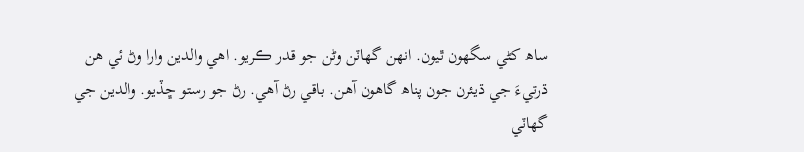ساھ کڻي سگهون ٿيون. انهن گهاٽن وڻن جو قدر ڪريو. اهي والدين وارا وڻ ئي هن ڌرتيءَ جي ڌيئرن جون پناھ گاهون آهن. باقي رڻ آهي. رڻ جو رستو ڇڏيو. والدين جي گهاٽي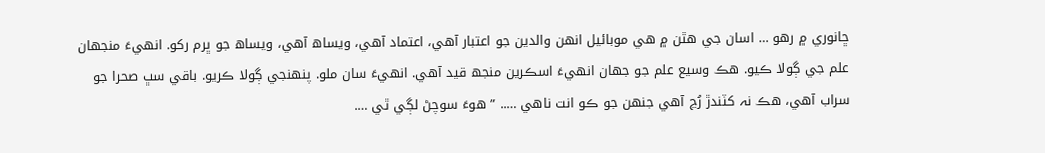ڇانوري ۾ رهو … اسان جي هٿن ۾ هي موبائيل انھن والدين جو اعتبار آهي، اعتماد آهي، ويساھ آهي، ويساھ جو ڀرم رکو. انهيءَ منجهان علم جي ڳولا ڪيو. هڪ وسيع علم جو جهان انهيءَ اسڪرين منجھ قيد آهي. انهيءَ سان ملو. پنهنجي ڳولا ڪريو. باقي سڀ صحرا جو سراب آهي، هڪ نہ کٽندڙ رُڃ آهي جنهن جو ڪو انت ناهي ….. ” هوءَ سوچڻ لڳي ٿي ….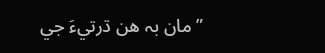”مان بہ هن ڌرتيءَ جي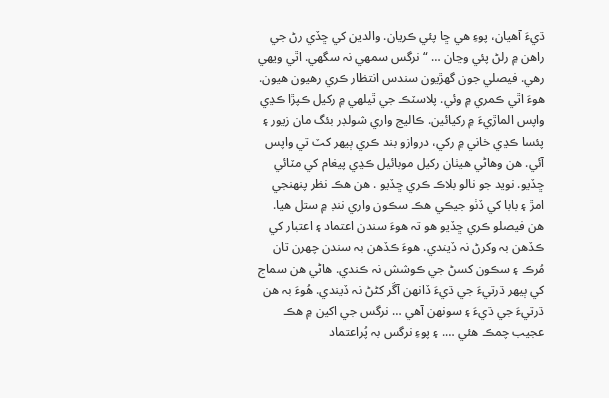ڌيءَ آهيان، پوءِ هي ڇا پئي ڪريان. والدين کي ڇڏي رڻ جي راهن ۾ رلڻ پئي وڃان … “ نرگس سمهي نہ سگهي. اٿي ويهي رهي. فيصلي جون گهڙيون سندس انتظار ڪري رهيون هيون. هوءَ اٿي ڪمري ۾ وئي. پلاسٽڪ جي ٿيلهي ۾ رکيل ڪپڙا ڪڍي واپس الماڙيءَ ۾ رکيائين. ڪاليج واري شولڊر بئگ مان زيور ۽ پئسا ڪڍي خاني ۾ رکي، دروازو بند ڪري ٻيهر کٽ تي واپس آئي. هن وهاڻي هيٺان رکيل موبائيل ڪڍي پيغام کي مٽائي ڇڏيو. نويد جو نالو بلاڪ ڪري ڇڏيو . هن هڪ نظر پنهنجي امڙ ۽ بابا کي ڏٺو جيڪي هڪ سڪون واري ننڊ ۾ ستل هيا. هن فيصلو ڪري ڇڏيو هو تہ هوءَ سندن اعتماد ۽ اعتبار کي ڪڏهن بہ وکرڻ نہ ڏيندي. هوءَ ڪڏهن بہ سندن چهرن تان مُرڪ ۽ سڪون کسڻ جي ڪوشش نہ ڪندي. هاڻي هن سماج کي ٻيهر ڌرتيءَ جي ڌيءَ ڏانهن آڱر کڻڻ نہ ڏيندي. هُوءَ بہ هن ڌرتيءَ جي ڌيءَ ۽ سونهن آھي … نرگس جي اکين ۾ هڪ عجيب چمڪ هئي …. ۽ پوءِ نرگس بہ پُراعتماد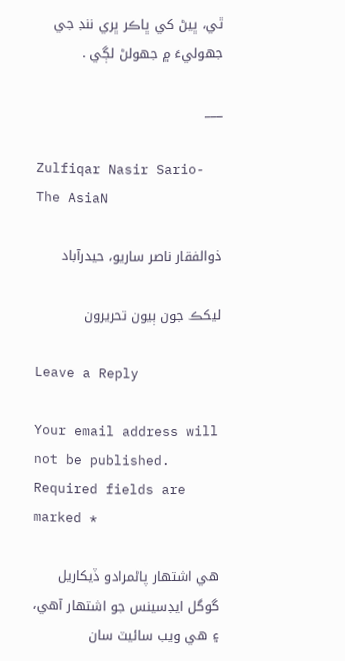ٿي، ڀيڻ کي ڀاڪر ڀري ننڊ جي جهوليءَ ۾ جهولڻ لڳي .

___

Zulfiqar Nasir Sario-The AsiaN

ذوالفقار ناصر ساريو، حيدرآباد

ليکڪ جون ٻيون تحريرون

Leave a Reply

Your email address will not be published. Required fields are marked *

هي اشتهار پاڻمرادو ڏيکاريل گوگل ايڊسينس جو اشتهار آهي، ۽ هي ويب سائيٽ سان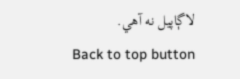لاڳاپيل نه آهي.
Back to top button